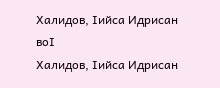Халидов, Ӏийса Идрисан воӀ
Халидов, Ӏийса Идрисан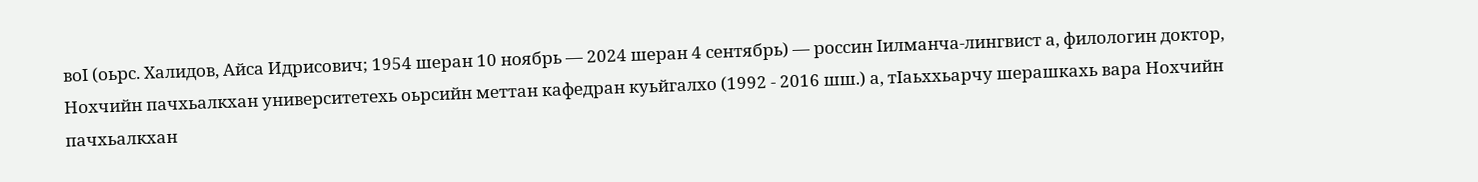воӀ (оьрс. Халидов, Айса Идрисович; 1954 шеран 10 ноябрь — 2024 шеран 4 сентябрь) — россин Ӏилманча-лингвист а, филологин доктор, Нохчийн пачхьалкхан университетехь оьрсийн меттан кафедран куьйгалхо (1992 - 2016 шш.) а, тӀаьххьарчу шерашкахь вара Нохчийн пачхьалкхан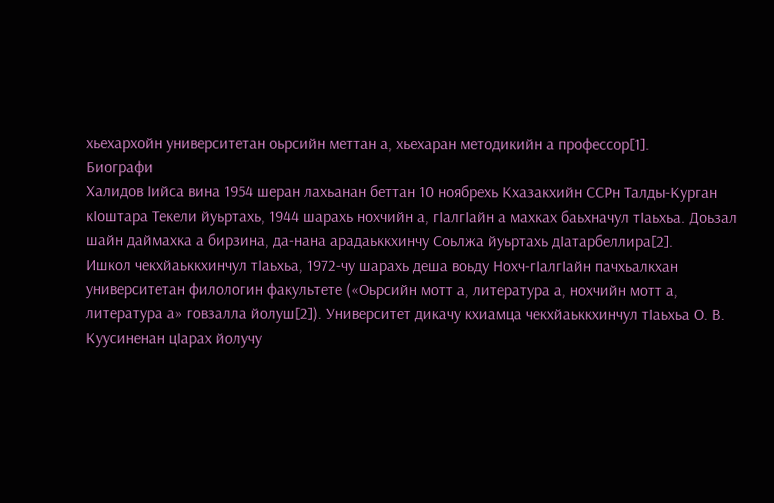хьехархойн университетан оьрсийн меттан а, хьехаран методикийн а профессор[1].
Биографи
Халидов Ӏийса вина 1954 шеран лахьанан беттан 10 ноябрехь Кхазакхийн ССРн Талды-Курган кӀоштара Текели йуьртахь, 1944 шарахь нохчийн а, гӀалгӀайн а махках баьхначул тӀаьхьа. Доьзал шайн даймахка а бирзина, да-нана арадаьккхинчу Соьлжа йуьртахь дӀатарбеллира[2].
Ишкол чекхйаьккхинчул тӀаьхьа, 1972-чу шарахь деша воьду Нохч-гӀалгӀайн пачхьалкхан университетан филологин факультете («Оьрсийн мотт а, литература а, нохчийн мотт а, литература а» говзалла йолуш[2]). Университет дикачу кхиамца чекхйаьккхинчул тӀаьхьа О. В. Куусиненан цӀарах йолучу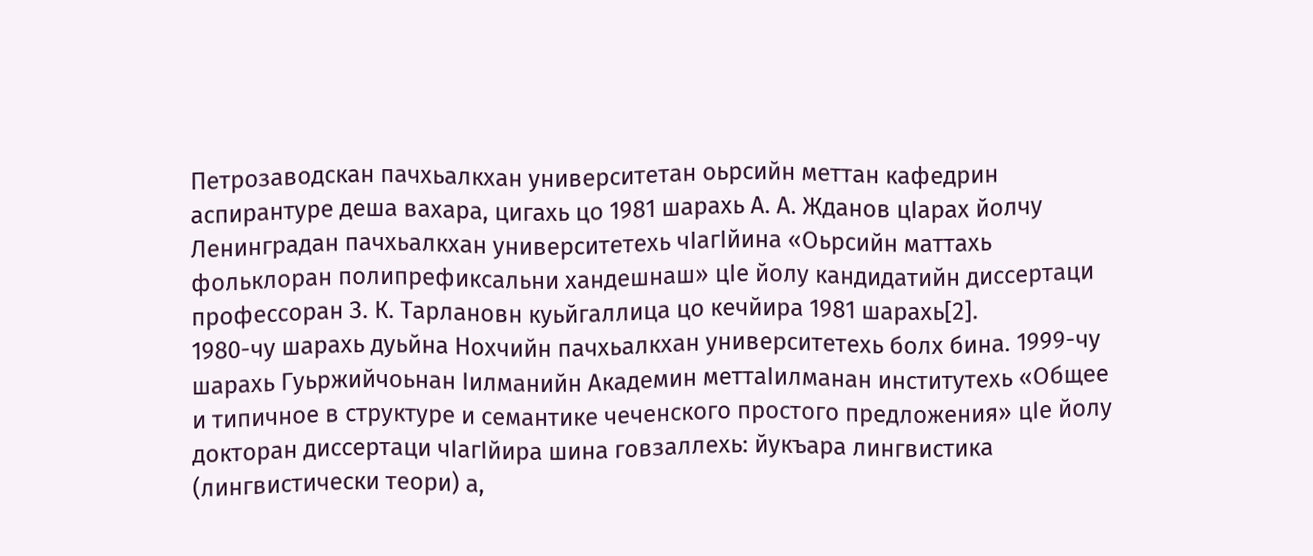Петрозаводскан пачхьалкхан университетан оьрсийн меттан кафедрин аспирантуре деша вахара, цигахь цо 1981 шарахь А. А. Жданов цӀарах йолчу Ленинградан пачхьалкхан университетехь чӀагӀйина «Оьрсийн маттахь фольклоран полипрефиксальни хандешнаш» цӀе йолу кандидатийн диссертаци профессоран З. К. Тарлановн куьйгаллица цо кечйира 1981 шарахь[2].
1980-чу шарахь дуьйна Нохчийн пачхьалкхан университетехь болх бина. 1999-чу шарахь Гуьржийчоьнан Ӏилманийн Академин меттаӀилманан институтехь «Общее и типичное в структуре и семантике чеченского простого предложения» цӀе йолу докторан диссертаци чӀагӀйира шина говзаллехь: йукъара лингвистика (лингвистически теори) а,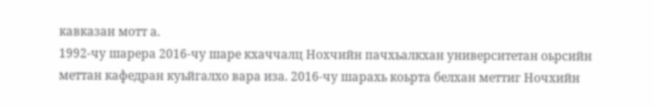кавказан мотт а.
1992-чу шарера 2016-чу шаре кхаччалц Нохчийн пачхьалкхан университетан оьрсийн меттан кафедран куьйгалхо вара иза. 2016-чу шарахь коьрта белхан меттиг Ночхийн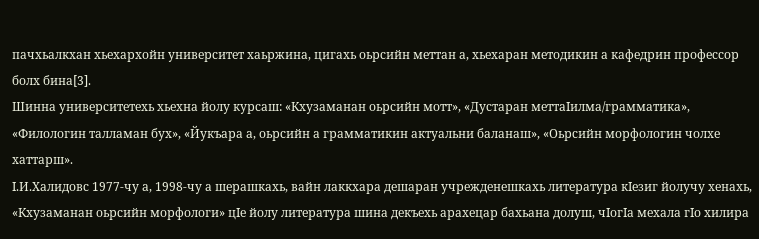пачхьалкхан хьехархойн университет хаьржина, цигахь оьрсийн меттан а, хьехаран методикин а кафедрин профессор болх бина[3].
Шинна университетехь хьехна йолу курсаш: «Кхузаманан оьрсийн мотт», «Дустаран меттаIилма/грамматика», «Филологин талламан бух», «Йукъара а, оьрсийн а грамматикин актуальни баланаш», «Оьрсийн морфологин чолхе хаттарш».
Ӏ.И.Халидовс 1977-чу а, 1998-чу а шерашкахь, вайн лаккхара дешаран учрежденешкахь литература кIезиг йолучу хенахь, «Кхузаманан оьрсийн морфологи» цIе йолу литература шина декъехь арахецар бахьана долуш, чIогIа мехала гIо хилира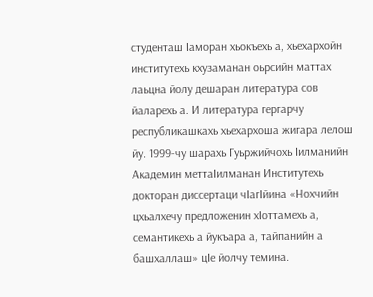студенташ Iаморан хьокъехь а, хьехархойн институтехь кхузаманан оьрсийн маттах лаьцна йолу дешаран литература сов йаларехь а. И литература гергарчу республикашкахь хьехархоша жигара лелош йу. 1999-чу шарахь Гуьржийчохь Iилманийн Академин меттаIилманан Институтехь докторан диссертаци чIагIйина «Нохчийн цхьалхечу предложенин хIоттамехь а, семантикехь а йукъара а, тайпанийн а башхаллаш» цIе йолчу темина.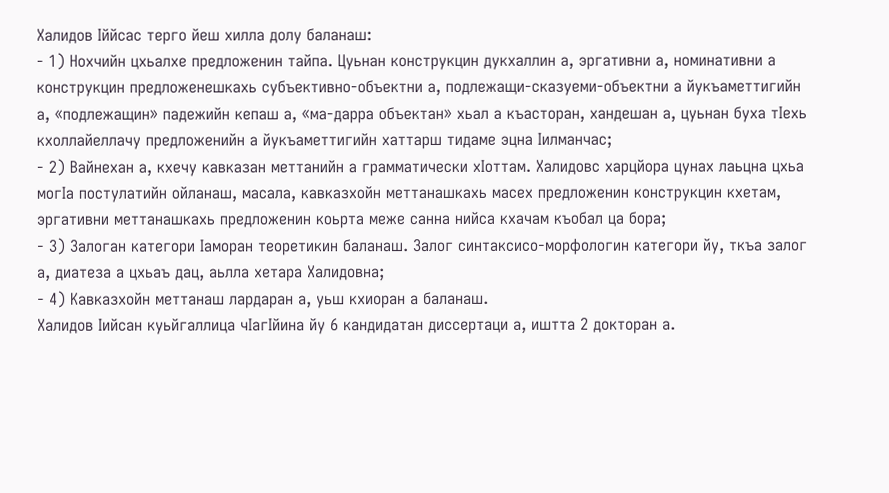Халидов Ӏййсас терго йеш хилла долу баланаш:
- 1) Нохчийн цхьалхе предложенин тайпа. Цуьнан конструкцин дукхаллин а, эргативни а, номинативни а конструкцин предложенешкахь субъективно-объектни а, подлежащи-сказуеми-объектни а йукъаметтигийн а, «подлежащин» падежийн кепаш а, «ма-дарра объектан» хьал а къасторан, хандешан а, цуьнан буха тӀехь кхоллайеллачу предложенийн а йукъаметтигийн хаттарш тидаме эцна Ӏилманчас;
- 2) Вайнехан а, кхечу кавказан меттанийн а грамматически хӀоттам. Халидовс харцйора цунах лаьцна цхьа могӀа постулатийн ойланаш, масала, кавказхойн меттанашкахь масех предложенин конструкцин кхетам, эргативни меттанашкахь предложенин коьрта меже санна нийса кхачам къобал ца бора;
- 3) Залоган категори Iаморан теоретикин баланаш. Залог синтаксисо-морфологин категори йу, ткъа залог а, диатеза а цхьаъ дац, аьлла хетара Халидовна;
- 4) Кавказхойн меттанаш лардаран а, уьш кхиоран а баланаш.
Халидов Ӏийсан куьйгаллица чIагIйина йу 6 кандидатан диссертаци а, иштта 2 докторан а.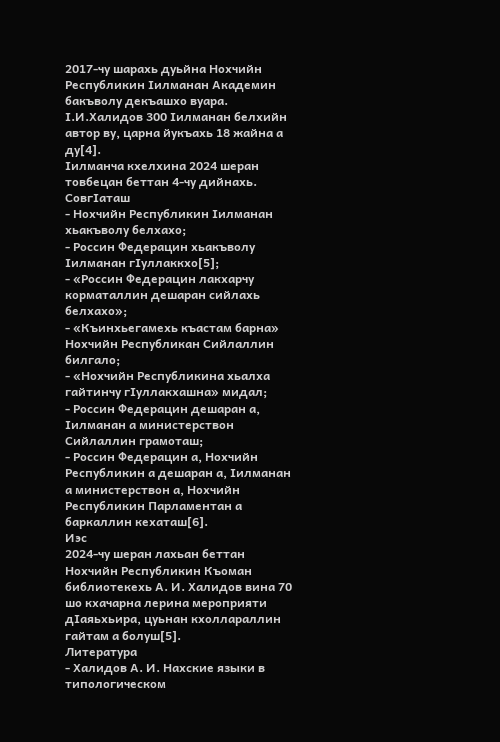2017-чу шарахь дуьйна Нохчийн Республикин Iилманан Академин бакъволу декъашхо вуара.
Ӏ.И.Халидов 300 Iилманан белхийн автор ву, царна йукъахь 18 жайна а ду[4].
Iилманча кхелхина 2024 шеран товбецан беттан 4-чу дийнахь.
СовгIаташ
- Нохчийн Республикин Ӏилманан хьакъволу белхахо;
- Россин Федерацин хьакъволу Ӏилманан гӀуллаккхо[5];
- «Россин Федерацин лакхарчу корматаллин дешаран сийлахь белхахо»;
- «Къинхьегамехь къастам барна» Нохчийн Республикан Сийлаллин билгало;
- «Нохчийн Республикина хьалха гайтинчу гӀуллакхашна» мидал;
- Россин Федерацин дешаран а, Ӏилманан а министерствон Сийлаллин грамоташ;
- Россин Федерацин а, Нохчийн Республикин а дешаран а, Ӏилманан а министерствон а, Нохчийн Республикин Парламентан а баркаллин кехаташ[6].
Иэс
2024-чу шеран лахьан беттан Нохчийн Республикин Къоман библиотекехь А. И. Халидов вина 70 шо кхачарна лерина мероприяти дӀаяьхьира, цуьнан кхоллараллин гайтам а болуш[5].
Литература
- Халидов А. И. Нахские языки в типологическом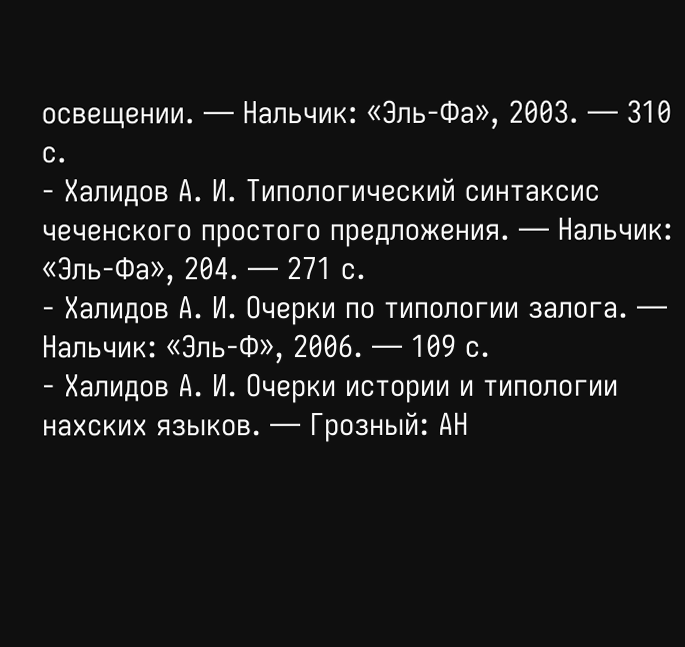освещении. — Нальчик: «Эль-Фа», 2003. — 310 с.
- Халидов А. И. Типологический синтаксис чеченского простого предложения. — Нальчик: «Эль-Фа», 204. — 271 с.
- Халидов А. И. Очерки по типологии залога. — Нальчик: «Эль-Ф», 2006. — 109 с.
- Халидов А. И. Очерки истории и типологии нахских языков. — Грозный: АН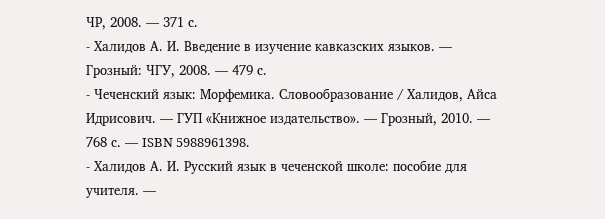ЧР, 2008. — 371 с.
- Халидов А. И. Введение в изучение кавказских языков. — Грозный: ЧГУ, 2008. — 479 с.
- Чеченский язык: Морфемика. Словообразование / Халидов, Айса Идрисович. — ГУП «Книжное издательство». — Грозный, 2010. — 768 с. — ISBN 5988961398.
- Халидов А. И. Русский язык в чеченской школе: пособие для учителя. —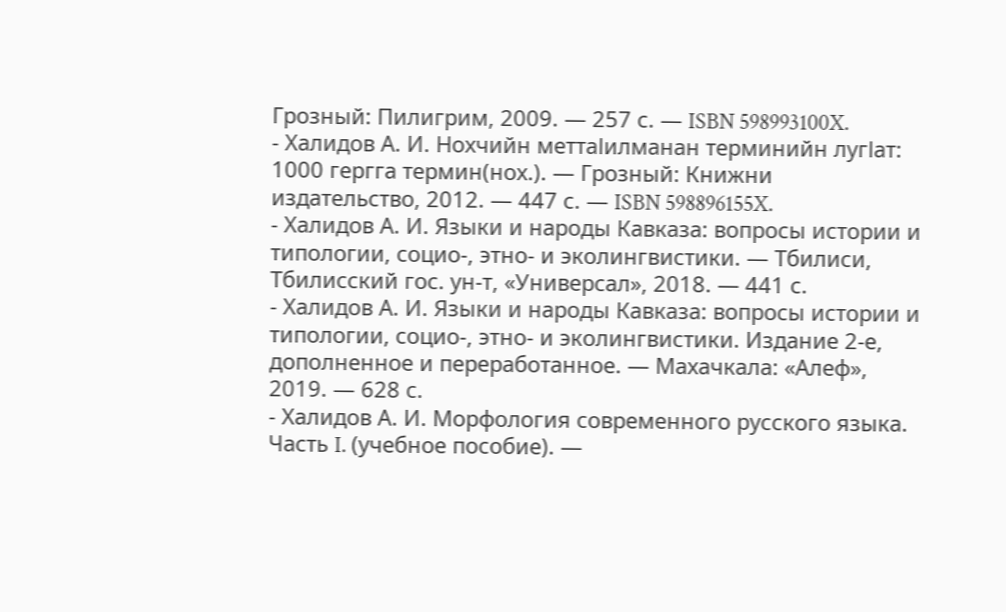Грозный: Пилигрим, 2009. — 257 с. — ISBN 598993100X.
- Халидов А. И. Нохчийн меттаІилманан терминийн лугІат: 1000 гергга термин(нох.). — Грозный: Книжни издательство, 2012. — 447 с. — ISBN 598896155X.
- Халидов А. И. Языки и народы Кавказа: вопросы истории и типологии, социо-, этно- и эколингвистики. — Тбилиси, Тбилисский гос. ун-т, «Универсал», 2018. — 441 с.
- Халидов А. И. Языки и народы Кавказа: вопросы истории и типологии, социо-, этно- и эколингвистики. Издание 2-е, дополненное и переработанное. — Махачкала: «Алеф», 2019. — 628 с.
- Халидов А. И. Морфология современного русского языка. Часть I. (учебное пособие). —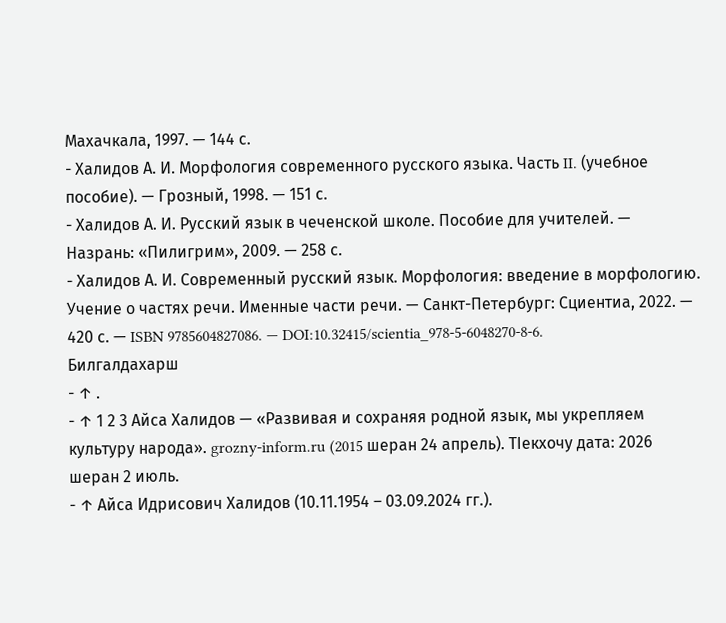Махачкала, 1997. — 144 с.
- Халидов А. И. Морфология современного русского языка. Часть II. (учебное пособие). — Грозный, 1998. — 151 с.
- Халидов А. И. Русский язык в чеченской школе. Пособие для учителей. — Назрань: «Пилигрим», 2009. — 258 с.
- Халидов А. И. Современный русский язык. Морфология: введение в морфологию. Учение о частях речи. Именные части речи. — Санкт-Петербург: Сциентиа, 2022. — 420 с. — ISBN 9785604827086. — DOI:10.32415/scientia_978-5-6048270-8-6.
Билгалдахарш
- ↑ .
- ↑ 1 2 3 Айса Халидов — «Развивая и сохраняя родной язык, мы укрепляем культуру народа». grozny-inform.ru (2015 шеран 24 апрель). ТӀекхочу дата: 2026 шеран 2 июль.
- ↑ Айса Идрисович Халидов (10.11.1954 – 03.09.2024 гг.).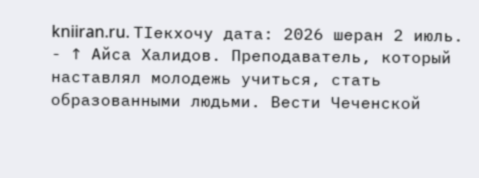kniiran.ru. ТӀекхочу дата: 2026 шеран 2 июль.
- ↑ Айса Халидов. Преподаватель, который наставлял молодежь учиться, стать образованными людьми. Вести Чеченской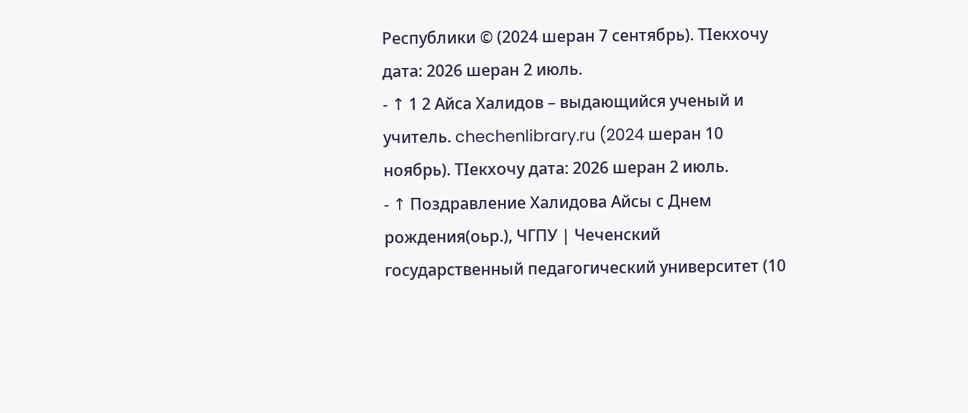Республики © (2024 шеран 7 сентябрь). ТӀекхочу дата: 2026 шеран 2 июль.
- ↑ 1 2 Айса Халидов – выдающийся ученый и учитель. chechenlibrary.ru (2024 шеран 10 ноябрь). ТӀекхочу дата: 2026 шеран 2 июль.
- ↑ Поздравление Халидова Айсы с Днем рождения(оьр.), ЧГПУ | Чеченский государственный педагогический университет (10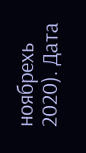ноябрехь 2020). Дата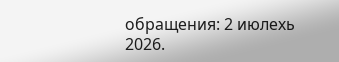обращения: 2 июлехь 2026.